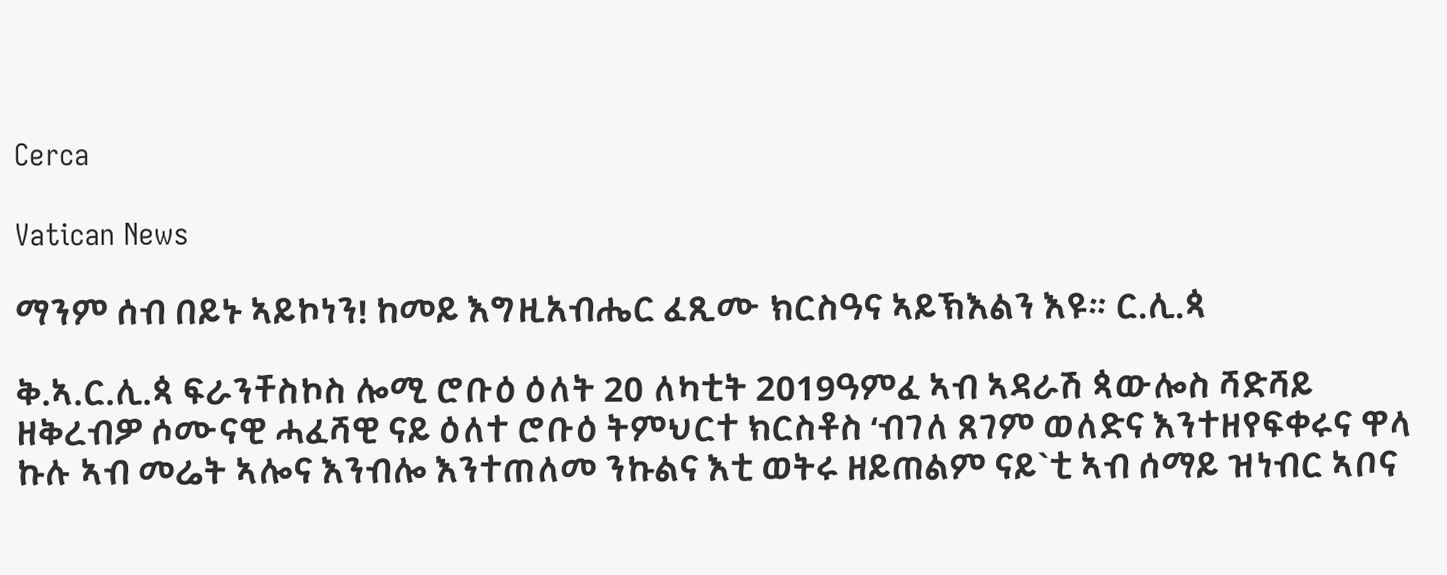Cerca

Vatican News

ማንም ሰብ በይኑ ኣይኮነን! ከመይ እግዚአብሔር ፈጺሙ ክርስዓና ኣይኽእልን እዩ። ር.ሊ.ጳ

ቅ.ኣ.ር.ሊ.ጳ ፍራንቸስኮስ ሎሚ ሮቡዕ ዕለት 20 ለካቲት 2019ዓምፈ ኣብ ኣዳራሽ ጳውሎስ ሻድሻይ ዘቅረብዎ ሶሙናዊ ሓፈሻዊ ናይ ዕለተ ሮቡዕ ትምህርተ ክርስቶስ ‘ብገለ ጸገም ወለድና እንተዘየፍቀሩና ዋላ ኩሉ ኣብ መሬት ኣሎና እንብሎ እንተጠለመ ንኩልና እቲ ወትሩ ዘይጠልም ናይ`ቲ ኣብ ሰማይ ዝነብር ኣቦና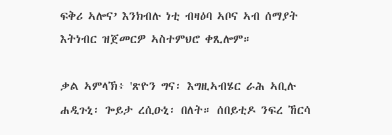ፍቅሪ ኣሎና’ እንክብሉ ነቲ ብዛዕባ ኣቦና ኣብ ሰማያት እትነብር ዝጀመርዎ ኣስተምህሮ ቀጺሎም።

ቃል ኣምላኽ፥ 'ጽዮን ግና፡ እግዚኣብሄር ራሕ ኣቢሉ ሐዲጉኒ፡ ጐይታ ረሲዑኒ፡ በለት። ሰበይቲዶ ንፍረ ኸርሳ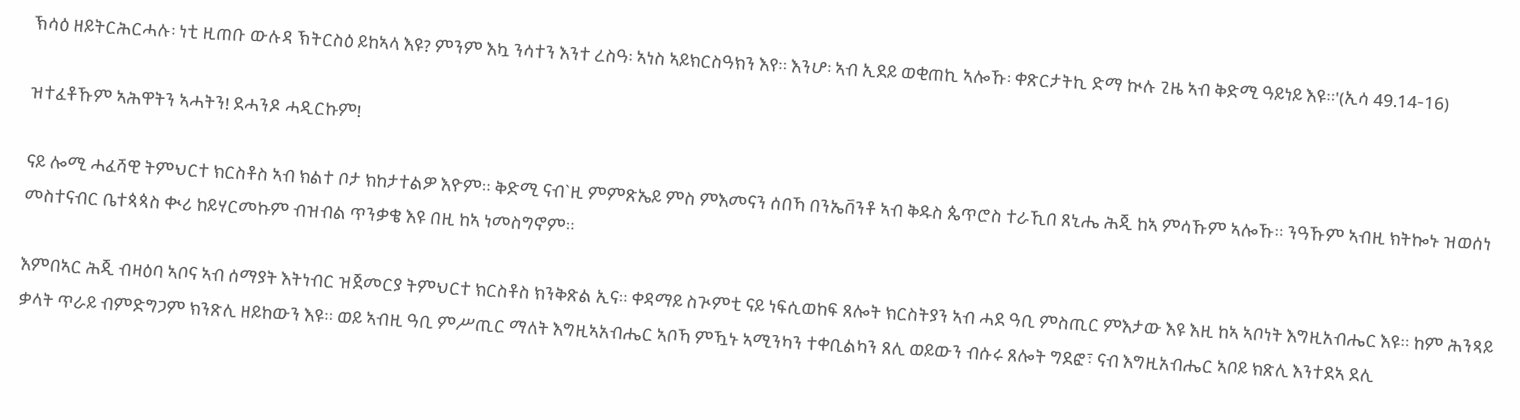ኽሳዕ ዘይትርሕርሓሉ፡ ነቲ ዚጠቡ ውሉዳ ኽትርስዕ ይከኣላ እዩ? ምንም እኳ ንሳተን እንተ ረስዓ፡ ኣነስ ኣይክርስዓክን እየ። እንሆ፡ ኣብ ኢደይ ወቂጠኪ ኣሎኹ፡ ቀጽርታትኪ ድማ ኲሉ ጊዜ ኣብ ቅድሚ ዓይነይ እዩ።'(ኢሳ 49.14-16)

ዝተፈቶኹም ኣሕዋትን ኣሓትን! ደሓንዶ ሓዲርኩም!

ናይ ሎሚ ሓፈሻዊ ትምህርተ ክርስቶስ ኣብ ክልተ ቦታ ክከታተልዎ እዮም። ቅድሚ ናብ`ዚ ምምጽኤይ ምስ ምእመናን ሰበኻ በንኤቨንቶ ኣብ ቅዱስ ጴጥሮስ ተራኺበ ጸኒሔ ሕጂ ከኣ ምሳኹም ኣሎኹ። ንዓኹም ኣብዚ ክትኰኑ ዝወሰነ መስተናብር ቤተጳጳስ ቊሪ ከይሃርመኩም ብዝብል ጥንቃቄ እዩ በዚ ከኣ ነመስግኖም።

እምበኣር ሕጂ ብዛዕባ ኣቦና ኣብ ሰማያት እትነብር ዝጀመርያ ትምህርተ ክርስቶስ ክንቅጽል ኢና። ቀዳማይ ስጒምቲ ናይ ነፍሲወከፍ ጸሎት ክርስትያን ኣብ ሓደ ዓቢ ምስጢር ምእታው እዩ እዚ ከኣ ኣቦነት እግዚአብሔር እዩ። ከም ሕንጻይ ቃላት ጥራይ ብምድግጋም ክንጽሊ ዘይከውን እዩ። ወይ ኣብዚ ዓቢ ምሥጢር ማለት እግዚኣአብሔር ኣቦኻ ምዃኑ ኣሚንካን ተቀቢልካን ጸሊ ወይውን ብሱሩ ጸሎት ግደፎ፣ ናብ እግዚአብሔር ኣቦይ ክጽሊ እንተደኣ ደሊ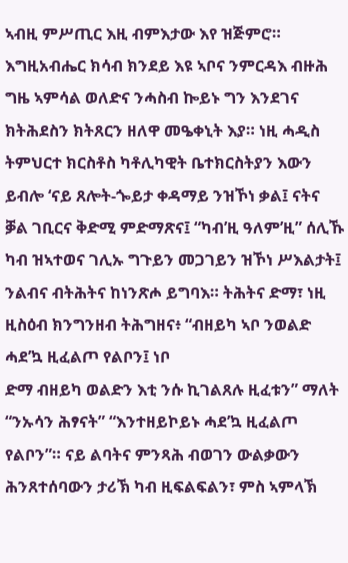ኣብዚ ምሥጢር እዚ ብምእታው እየ ዝጅምሮ። እግዚአብሔር ክሳብ ክንደይ እዩ ኣቦና ንምርዳእ ብዙሕ ግዜ ኣምሳል ወለድና ንሓስብ ኰይኑ ግን እንደገና ክትሕደስን ክትጸርን ዘለዋ መዔቀኒት እያ። ነዚ ሓዲስ ትምህርተ ክርስቶስ ካቶሊካዊት ቤተክርስትያን እውን ይብሎ ‘ናይ ጸሎት-ጐይታ ቀዳማይ ንዝኾነ ቃል፤ ናትና ቓል ገቢርና ቅድሚ ምድማጽና፤ “ካብ’ዚ ዓለም’ዚ” ሰሊኹ ካብ ዝኣተወና ገሊኡ ግጉይን መጋገይን ዝኾነ ሥእልታት፤ ንልብና ብትሕትና ከነንጽሖ ይግባእ። ትሕትና ድማ፣ ነዚ ዚስዕብ ክንግንዘብ ትሕግዘና፥ “ብዘይካ ኣቦ ንወልድ ሓደ’ኳ ዚፈልጦ የልቦን፤ ነቦ
ድማ ብዘይካ ወልድን እቲ ንሱ ኪገልጸሉ ዚፈቱን” ማለት “ንኡሳን ሕፃናት” “እንተዘይኮይኑ ሓደ’ኳ ዚፈልጦ የልቦን”። ናይ ልባትና ምንጻሕ ብወገን ውልቃውን ሕንጸተሰባውን ታሪኽ ካብ ዚፍልፍልን፣ ምስ ኣምላኽ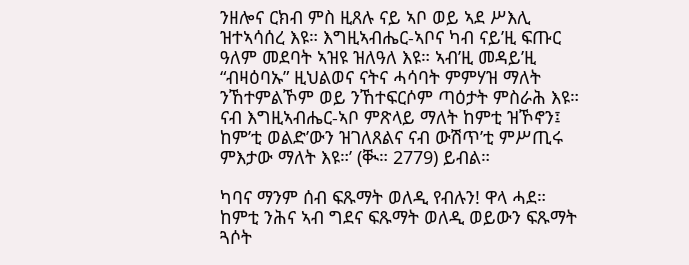ንዘሎና ርክብ ምስ ዚጸሉ ናይ ኣቦ ወይ ኣደ ሥእሊ ዝተኣሳሰረ እዩ። እግዚኣብሔር-ኣቦና ካብ ናይ’ዚ ፍጡር ዓለም መደባት ኣዝዩ ዝለዓለ እዩ። ኣብ’ዚ መዳይ’ዚ “ብዛዕባኡ” ዚህልወና ናትና ሓሳባት ምምሃዝ ማለት ንኸተምልኾም ወይ ንኸተፍርሶም ጣዕታት ምስራሕ እዩ። ናብ እግዚኣብሔር-ኣቦ ምጽላይ ማለት ከምቲ ዝኾኖን፤
ከም’ቲ ወልድ’ውን ዝገለጸልና ናብ ውሽጥ’ቲ ምሥጢሩ ምእታው ማለት እዩ።’ (ቚ። 2779) ይብል።

ካባና ማንም ሰብ ፍጹማት ወለዲ የብሉን! ዋላ ሓደ። ከምቲ ንሕና ኣብ ግደና ፍጹማት ወለዲ ወይውን ፍጹማት ጓሶት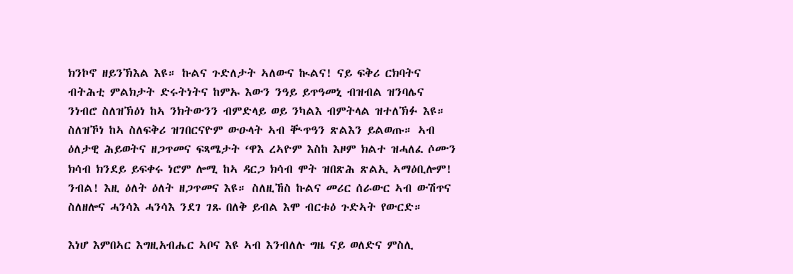ክንኮኖ ዘይንኽእል እዩ። ኩልና ጉድለታት ኣለውና ኲልና! ናይ ፍቅሪ ርክባትና ብትሕቲ ምልክታት ድሩትነትና ከምኡ እውን ንዓይ ይጥዓመኒ ብዝብል ዝንባሌና ንነብሮ ስለዝኽዕነ ከኣ ንክትውንን ብምድላይ ወይ ንካልእ ብምትላል ዝተለኽፉ እዩ። ስለዝኾነ ከኣ ስለፍቅሪ ዝገበርናዮም ውዑላት ኣብ ቚጥዓን ጽልእን ይልወጡ። ኣብ ዕለታዊ ሕይወትና ዘጋጥመና ፍጻሜታት ‘ዋእ ረኣዮም እስከ እዞም ክልተ ዝሓለፈ ሶሙን ክሳብ ክንደይ ይፍቀሩ ነሮም ሎሚ ከኣ ዳርጋ ክሳብ ሞት ዝበጽሕ ጽልኢ ኣማዕቢሎም! ንብል! እዚ ዕለት ዕለት ዘጋጥመና እዩ። ስለዚኸስ ኩልና መሪር ሰራውር ኣብ ውሽጥና ስለዘሎና ሓንሳእ ሓንሳእ ንደገ ገጹ በለቅ ይብል እሞ ብርቱዕ ጉድኣት የውርድ።

እነሆ እምበኣር እግዚአብሔር ኣቦና እዩ ኣብ እንብለሉ ግዜ ናይ ወለድና ምስሊ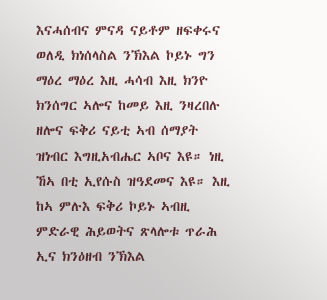እናሓሰብና ምናዳ ናይቶም ዘፍቀሩና ወለዲ ክነሰላስል ንኽእል ኮይኑ ግን ማዕረ ማዕረ እዚ ሓሳብ እዚ ክንዮ ክንሰግር ኣሎና ከመይ እዚ ንዛረበሉ ዘሎና ፍቅሪ ናይቲ ኣብ ሰማያት ዝነብር እግዚአብሔር ኣቦና እዩ። ነዚ ኸኣ በቲ ኢየሱስ ዝዓደመና እዩ። እዚ ከኣ ምሉእ ፍቅሪ ኮይኑ ኣብዚ ምድራዊ ሕይወትና ጽላሎቱ ጥራሕ ኢና ክንዕዘብ ንኽእል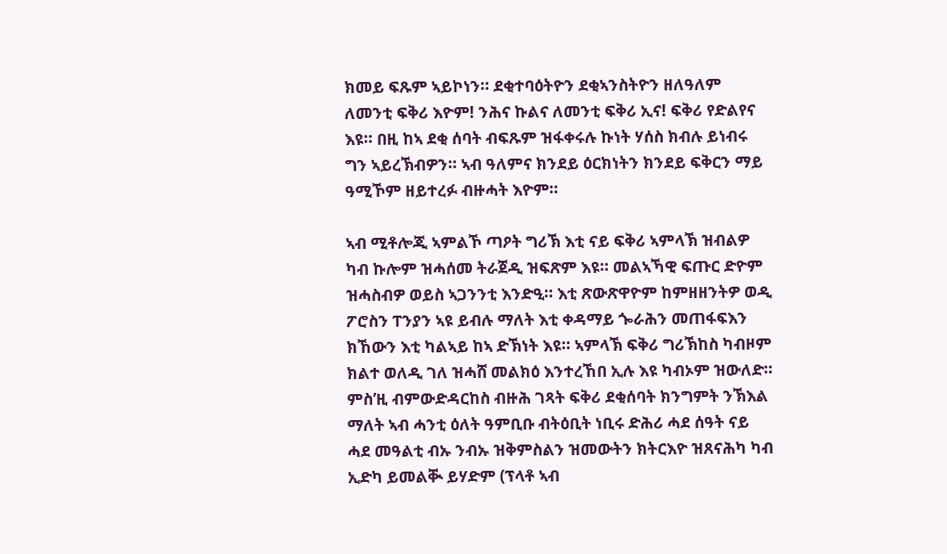ክመይ ፍጹም ኣይኮነን። ደቂተባዕትዮን ደቂኣንስትዮን ዘለዓለም ለመንቲ ፍቅሪ እዮም! ንሕና ኩልና ለመንቲ ፍቅሪ ኢና! ፍቅሪ የድልየና እዩ። በዚ ከኣ ደቂ ሰባት ብፍጹም ዝፋቀሩሉ ኩነት ሃሰስ ክብሉ ይነብሩ ግን ኣይረኽብዎን። ኣብ ዓለምና ክንደይ ዕርክነትን ክንደይ ፍቅርን ማይ ዓሚኾም ዘይተረፉ ብዙሓት እዮም።

ኣብ ሚቶሎጂ ኣምልኾ ጣዖት ግሪኽ እቲ ናይ ፍቅሪ ኣምላኽ ዝብልዎ ካብ ኩሎም ዝሓሰመ ትራጀዲ ዝፍጽም እዩ። መልኣኻዊ ፍጡር ድዮም ዝሓስብዎ ወይስ ኣጋንንቲ እንድዒ። እቲ ጽውጽዋዮም ከምዘዘንትዎ ወዲ ፖሮስን ፐንያን ኣዩ ይብሉ ማለት እቲ ቀዳማይ ጐራሕን መጠፋፍእን ክኸውን እቲ ካልኣይ ከኣ ድኽነት እዩ። ኣምላኽ ፍቅሪ ግሪኽከስ ካብዞም ክልተ ወለዲ ገለ ዝሓሸ መልክዕ እንተረኸበ ኢሉ እዩ ካብኦም ዝውለድ። ምስ’ዚ ብምውድዳርከስ ብዙሕ ገጻት ፍቅሪ ደቂሰባት ክንግምት ንኽእል ማለት ኣብ ሓንቲ ዕለት ዓምቢቡ ብትዕቢት ነቢሩ ድሕሪ ሓደ ሰዓት ናይ ሓደ መዓልቲ ብኡ ንብኡ ዝቅምስልን ዝመውትን ክትርእዮ ዝጸናሕካ ካብ ኢድካ ይመልቚ ይሃድም (ፕላቶ ኣብ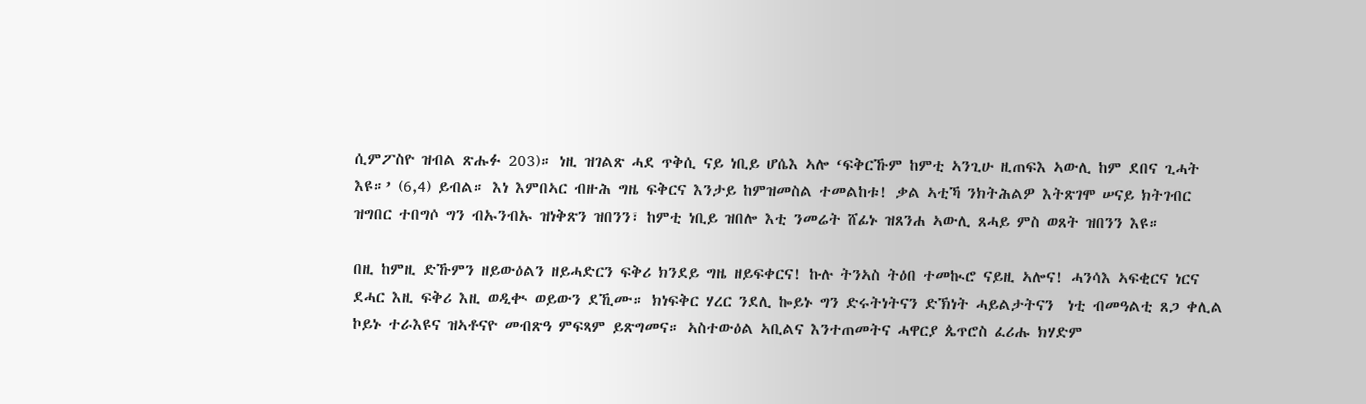ሲምፖስዮ ዝብል ጽሑፉ 203)። ነዚ ዝገልጽ ሓደ ጥቅሲ ናይ ነቢይ ሆሴእ ኣሎ ‘ፍቅርኹም ከምቲ ኣንጊሁ ዚጠፍእ ኣውሊ ከም ደበና ጊሓት እዩ።’ (6,4) ይብል። እነ እምበኣር ብዙሕ ግዜ ፍቅርና እንታይ ከምዝመስል ተመልከቱ! ቃል ኣቲኻ ንክትሕልዎ እትጽገሞ ሠናይ ክትገብር ዝግበር ተበግሶ ግን ብኡንብኡ ዝነቅጽን ዝበንን፣ ከምቲ ነቢይ ዝበሎ እቲ ንመሬት ሸፊኑ ዝጸንሐ ኣውሊ ጸሓይ ምስ ወጸት ዝበንን እዩ።

በዚ ከምዚ ድኹምን ዘይውዕልን ዘይሓድርን ፍቅሪ ክንደይ ግዜ ዘይፍቀርና! ኩሉ ትንኣስ ትዕበ ተመኲሮ ናይዚ ኣሎና! ሓንሳእ ኣፍቂርና ነርና ደሓር እዚ ፍቅሪ እዚ ወዲቊ ወይውን ደኺሙ። ክነፍቅር ሃረር ንደሊ ኰይኑ ግን ድሩትነትናን ድኽነት ሓይልታትናን  ነቲ ብመዓልቲ ጸጋ ቀሊል ኮይኑ ተራእዩና ዝኣቶናዮ መብጽዓ ምፍጻም ይጽግመና። ኣስተውዕል ኣቢልና እንተጠመትና ሓዋርያ ጴጥሮስ ፈሪሑ ክሃድም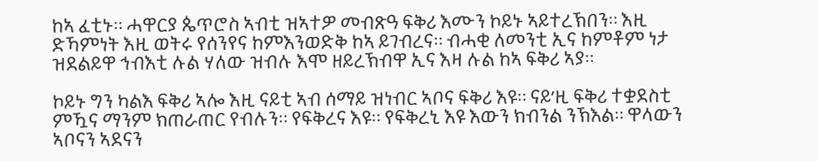ከኣ ፈቲኑ። ሓዋርያ ጴጥሮስ ኣብቲ ዝኣተዎ መብጽዓ ፍቅሪ እሙን ኮይኑ ኣይተረኽበን። እዚ ድኻምነት እዚ ወትሩ የሰንየና ከምእንወድቅ ከኣ ይገብረና። ብሓቂ ለመንቲ ኢና ከምቶም ነታ ዝደልይዋ ኅብእቲ ሉል ሃለው ዝብሉ እሞ ዘይረኽብዋ ኢና እዛ ሉል ከኣ ፍቅሪ ኣያ።

ኮይኑ ግን ካልእ ፍቅሪ ኣሎ እዚ ናይቲ ኣብ ሰማይ ዝነብር ኣቦና ፍቅሪ እዩ። ናይ’ዚ ፍቅሪ ተቋደስቲ ምዃና ማንም ክጠራጠር የብሉን። የፍቅረና እዩ። የፍቅረኒ እዩ እውን ክብንል ንኽእል። ዋላውን ኣቦናን ኣደናን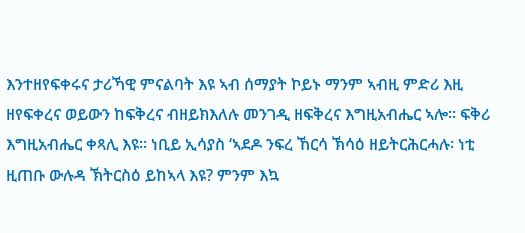እንተዘየፍቀሩና ታሪኻዊ ምናልባት እዩ ኣብ ሰማያት ኮይኑ ማንም ኣብዚ ምድሪ እዚ ዘየፍቀረና ወይውን ከፍቅረና ብዘይክእለሉ መንገዲ ዘፍቅረና እግዚአብሔር ኣሎ። ፍቅሪ እግዚአብሔር ቀጻሊ እዩ። ነቢይ ኢሳያስ ‘ኣደዶ ንፍረ ኸርሳ ኽሳዕ ዘይትርሕርሓሉ፡ ነቲ ዚጠቡ ውሉዳ ኽትርስዕ ይከኣላ እዩ? ምንም እኳ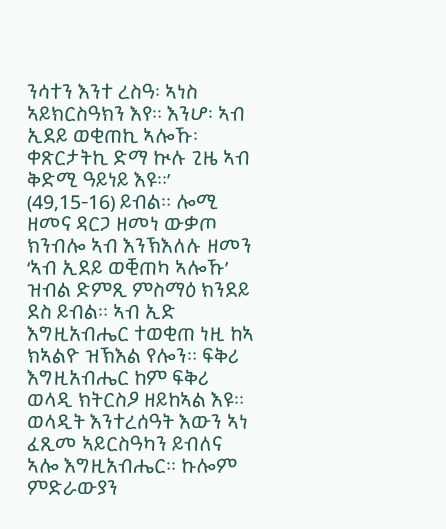ንሳተን እንተ ረስዓ፡ ኣነስ ኣይክርስዓክን እየ። እንሆ፡ ኣብ ኢደይ ወቂጠኪ ኣሎኹ፡ ቀጽርታትኪ ድማ ኲሉ ጊዜ ኣብ ቅድሚ ዓይነይ እዩ።’ (49,15-16) ይብል። ሎሚ ዘመና ዳርጋ ዘመነ ውቃጦ ክንብሎ ኣብ እንኽእለሉ ዘመን ‘ኣብ ኢደይ ወቒጠካ ኣሎኹ’ ዝብል ድምጺ ምስማዕ ክንደይ ደስ ይብል። ኣብ ኢድ እግዚአብሔር ተወቂጠ ነዚ ከኣ ክኣልዮ ዝኽእል የሎን። ፍቅሪ እግዚአብሔር ከም ፍቅሪ ወላዲ ክትርስዖ ዘይከኣል እዩ። ወላዲት እንተረሰዓት እውን ኣነ ፈጺመ ኣይርስዓካን ይብለና ኣሎ እግዚአብሔር። ኩሎም ምድራውያን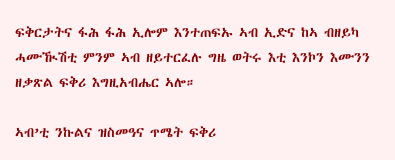ፍቅርታትና ፋሕ ፋሕ ኢሎም እንተጠፍኡ ኣብ ኢድና ከኣ ብዘይካ ሓሙዂሽቲ ምንም ኣብ ዘይተርፈሉ ግዜ ወትሩ እቲ እንኮን እሙንን ዘቃጽል ፍቅሪ እግዚአብሔር ኣሎ።

ኣብ’ቲ ንኩልና ዝስመዓና ጥሜት ፍቅሪ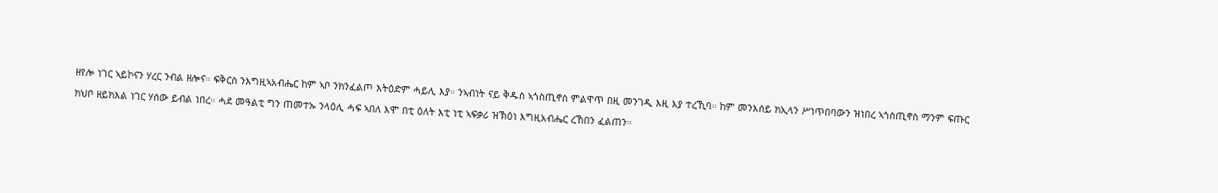ዘየሎ ነገር ኣይኮናን ሃረር ንብል ዘሎና። ፍቅርስ ንእግዚኣአብሔር ከም ኣቦ ንክንፈልጦ እትዕድም ሓይሊ እያ። ንኣብነት ናይ ቅዱስ ኣጎስጢኖስ ምልዋጥ በዚ መንገዲ እዚ እያ ተረኺባ። ከም መንእሰይ ክኢላን ሥነጥበባውን ዝነበረ ኣጎስጢኖስ ማንም ፍጡር ክህቦ ዘይክእል ነገር ሃሰው ይብል ነበረ። ሓደ መዓልቲ ግን ጠመተኡ ንላዕሊ ሓፍ ኣበለ እሞ በቲ ዕለት እቲ ነቲ ኣፍቃሪ ዝኽዕነ እግዚአብሔር ረኸበን ፈልጠን።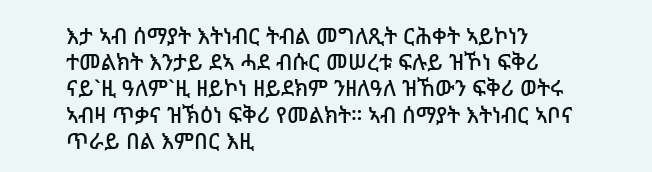እታ ኣብ ሰማያት እትነብር ትብል መግለጺት ርሕቀት ኣይኮነን ተመልክት እንታይ ደኣ ሓደ ብሱር መሠረቱ ፍሉይ ዝኾነ ፍቅሪ ናይ`ዚ ዓለም`ዚ ዘይኮነ ዘይደክም ንዘለዓለ ዝኸውን ፍቅሪ ወትሩ ኣብዛ ጥቃና ዝኽዕነ ፍቅሪ የመልክት። ኣብ ሰማያት እትነብር ኣቦና ጥራይ በል እምበር እዚ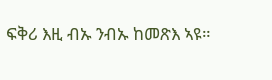ፍቅሪ እዚ ብኡ ንብኡ ከመጽእ ኣዩ።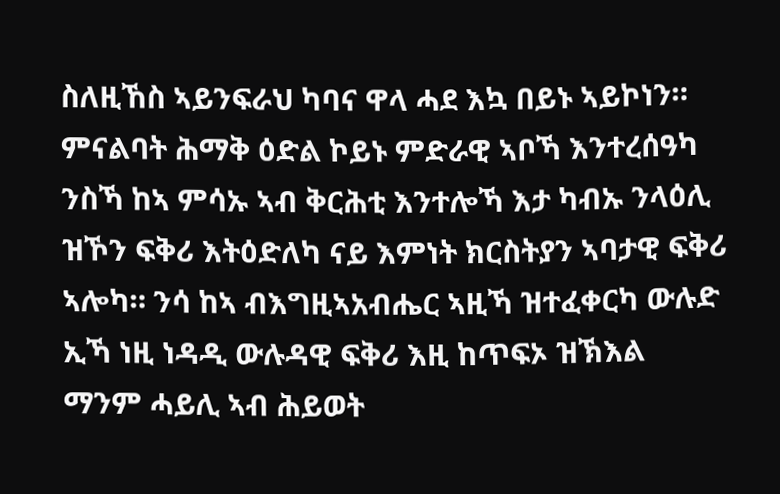ስለዚኸስ ኣይንፍራህ ካባና ዋላ ሓደ እኳ በይኑ ኣይኮነን። ምናልባት ሕማቅ ዕድል ኮይኑ ምድራዊ ኣቦኻ እንተረሰዓካ ንስኻ ከኣ ምሳኡ ኣብ ቅርሕቲ እንተሎኻ እታ ካብኡ ንላዕሊ ዝኾን ፍቅሪ እትዕድለካ ናይ እምነት ክርስትያን ኣባታዊ ፍቅሪ ኣሎካ። ንሳ ከኣ ብእግዚኣአብሔር ኣዚኻ ዝተፈቀርካ ውሉድ ኢኻ ነዚ ነዳዲ ውሉዳዊ ፍቅሪ እዚ ከጥፍኦ ዝኽእል ማንም ሓይሊ ኣብ ሕይወት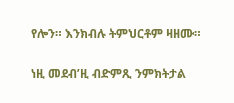የሎን። እንክብሉ ትምህርቶም ዛዘሙ።

ነዚ መደብ’ዚ ብድምጺ ንምክትታል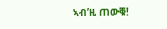ኣብ’ዚ ጠውቑ!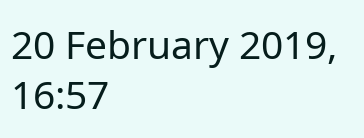20 February 2019, 16:57